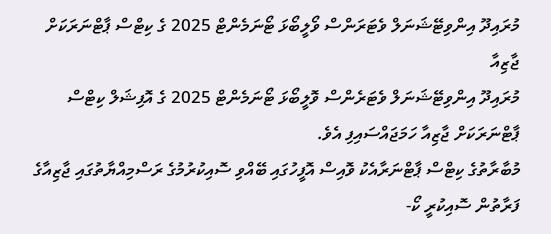މުރައިދޫ އިންވިޓޭޝަނަލް ވެޓަރަންސް ވޯލީބޯޅަ ޓޯނަމެންޓް 2025 ގެ ކިޓްސް ޕާޓްނަރަކަށް ޖާޒިއާ
މުރައިދޫ އިންވިޓޭޝަނަލް ވެޓަރެންސް ވޮލީބޯޅަ ޓޯނަމެންޓް 2025 ގެ އޮފިޝަލް ކިޓްސް ޕާޓްނަރަކަށް ޖާޒިއާ ހަމަޖައްސައިފި އެވެ.
މުބާރާތުގެ ކިޓްސް ޕާޓްނަރާއެކު ވޮއިސް އޮފީހުގައި ބޭއްވި ސޮއިކުރުމުގެ ރަސްމިއްޔާތުގައި ޖާޒިއާގެ ފަރާތުން ސޮއިކުރީ ކޯ-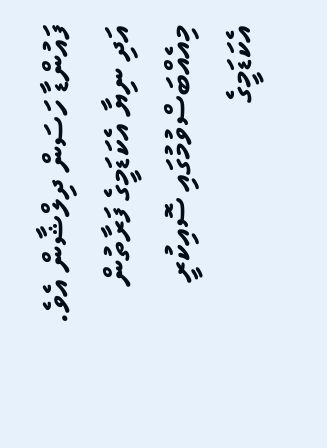ފައުންޑާ ހަސަން ދިލްޝާން އެވެ. އަދި ނިޔާ އެކަޑަމީގެ ފަރާތުން މިއެއްބަސްވުމުގައި ސޮއިކުރީ އެކަޑަމީގެ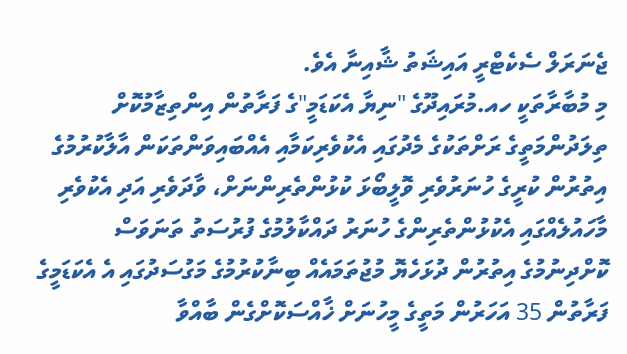ޖެނަރަލް ސެކެޓްރީ އައިޝަތު ޝާއިނާ އެވެ.
މި މުބާރާތަކީ ހއ.މުރައިދޫގެ "ނިޔާ އެކަޑަމީ"ގެ ފަރާތުން އިންތިޒާމުކޮށް ތިލަދުންމަތީގެ ރަށްތަކުގެ މެދުގައި އެކުވެރިކަމާއި އެއްބައިވަންތަކަން އާލާކުރުމުގެ އިތުރުން ކުރީގެ ހުނަރުވެރި ވޮލީބޯޅަ ކުޅުންތެރިންނަށް، ވާދަވެރި އަދި އެކުވެރި މާހައުލެއްގައި އެކުޅުންތެރިންގެ ހުނަރު ދައްކާލުމުގެ ފުރުސަތު ތަނަވަސް ކޮށްދިނުމުގެ އިތުރުން ދުޅަހެޔޮ މުޖުތަމައެއް ބިނާކުރުމުގެ މަގުސަދުގައި އެ އެކަޑަމީގެ ފަރާތުން 35 އަހަރުން މަތީގެ މީހުނަށް ޚާއްސަކޮށްގެން ބާއްވާ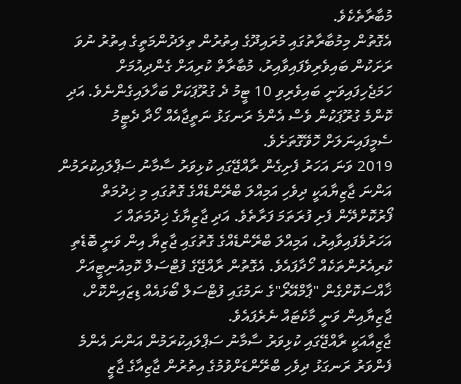މުބާރާތެކެވެ.
އެގޮތުން މިމުބާރާތުގައި މުރައިދޫގެ އިތުރުން ތިލަދުންމަތީގެ އިތުރު ނުވަ ރަށަކުން ބައިވެރިވެފައިވާއިރު، މުބާރާތް ކުރިއަށް ގެންދިއުމަށް ހަމަޖެހިފައިވަނީ ބައިވެރިވި 10 ޓީމު ދެ ގުރޫޕަކަށް ބަހާލައިގެންނެވެ. އަދި ކޮންމެ ގުރޫޕަކުން ވެސް އެންމެ ރަނގަޅު ނަތީޖާއެއް ހޯދާ ދެޓީމު ސެމީފައިނަލަށް ހޮވޭގޮތަށެވެ.
2019 ވަނަ އަހަރު ފެށިގެން ރާއްޖޭގައި ކުޅިވަރު ސާމާނު ސަޕްލައިކުރަމުން އަންނަ ޖާޒިޔާއަކީ ދިވެހި އަމިއްލަ ބްރޭންޑެއްގެ ގޮތުގައި މި ޚިދުމަތް ފޯރުކޮށްދޭން ފެށި ފުރަތަމަ ފަރާތެވެ. އަދި ޖާޒިޔާގެ ޚިދުމަތައް ހަ އަހަރުވެފައިވާއިރު، އަމިއްލަ ބްރޭންޑެއްގެ ގޮތުގައި ޖާޒިޔާ އިން ވަނީ ބޮޑެތި ކުރިއެރުންތަކެއް ހޯދާފައެވެ. އެގޮތުން ރާއްޖޭގެ ފުޓްސަލް ކޮމިއުނިޓީއަށް ޚާއްސަކޮށްގެން "ޕާމްއޭރޯ"ގެ ނަމުގައި ފުޓްސަލް ބޯޅައެއް ޑިޒައިންކޮށް، ޖާޒިޔާއިން ވަނީ މާކެޓައް ނެރެފައެވެ.
ޖާޒިއާއަކީ ރާއްޖޭގައި ކުޅިވަރު ސާމާނު ސަޕްލައިކުރަމުން އަންނަ އެންމެ ފެންވަރު ރަނގަޅު ދިވެހި ބްރޭންޑަށްވުމުގެ އިތުރުން ޖާޒިއާގެ ޖާޒީ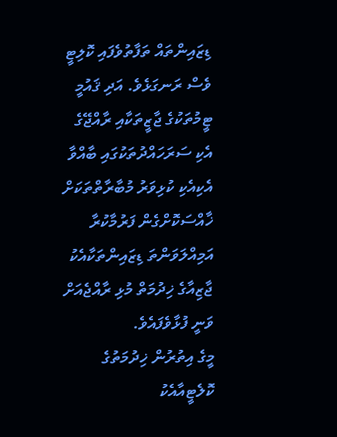ޑިޒައިންތައް ތަފާތުވެފައި ކޮލިޓީ ވެސް ރަނގަޅެވެ. އަދި ޤައުމީ ޓީމުތަކުގެ ޖާޒީތަކާއި ރާއްޖޭގެ އެކި ސަރަހައްދުތަކުގައި ބާއްވާ އެކިއެކި ކުޅިވަރު މުބާރާތްތަކަށް ޚާއްސަކޮށްގެން ފަރުމާކުރާ އަމިއްލަވަންތަ ޑިޒައިންތަކާއެކު ޖާޒިއާގެ ޚިދުމަތް މުޅި ރާއްޖެއަށް ވަނީ ފުޅާވެފައެވެ.
މީގެ އިތުރުން ޚިދުމަތުގެ ކޮލެޓީއާއެކު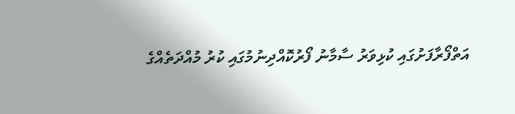އަތްފޯރާފަށުގައި ކުޅިވަރު ސާމާނު ފޯރުކޮއްދިނުމުގައި ކުރު މުއްދަތެއްގެ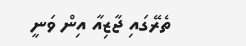ތެރޭގައި ޖާޒިއާ އިން ވަނީ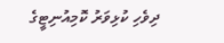ދިވެހި ކުޅިވަރު ކޮމިއުނިޓީގެ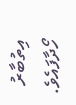އިތުބާރު ހޯދާފައެވެ.